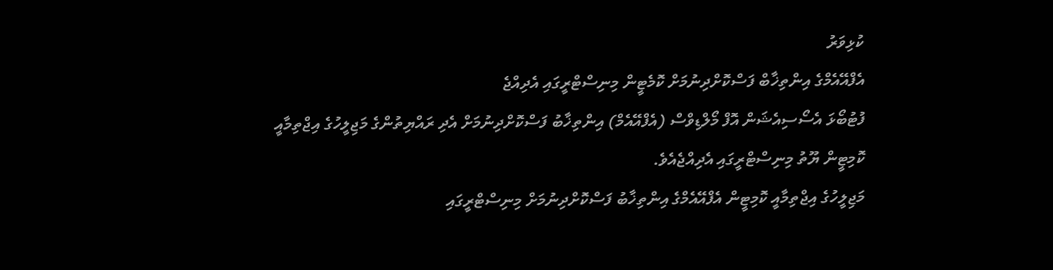ކުޅިވަރު
އެފްއޭއެމްގެ އިންތިޚާބް ފަސްކޮށްދިނުމަށް ކޮމެޓީން މިނިސްޓްރީގައި އެދިއްޖެ
ފުޓުބޯޅަ އެސޯސިއެޝަން އޮފް މޯލްޑިވްސް (އެފްއޭއެމް) އިންތިޚާބު ފަސްކޮށްދިނުމަށް އެދި ރައްޔިތުންގެ މަޖިލީހުގެ އިޖްތިމާއީ ކޮމިޓީން ޔޫތު މިނިސްޓްރީގައި އެދިއްޖެއެވެ.
މަޖިލީހުގެ އިޖްތިމާއީ ކޮމިޓީން އެފްއޭއެމްގެ އިންތިޚާބު ފަސްކޮށްދިނުމަށް މިނިސްޓްރީގައި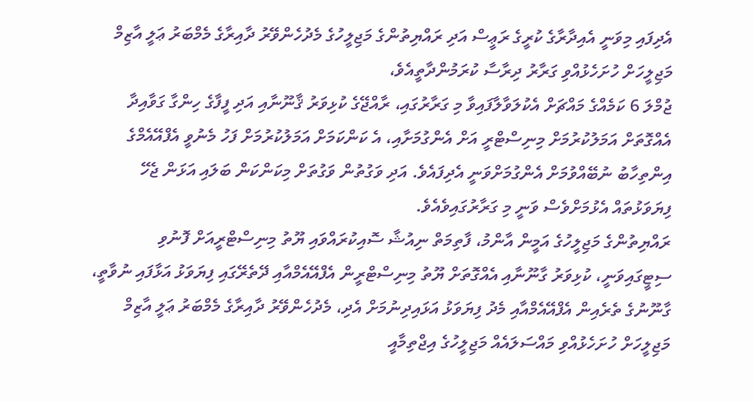އެދިފައި މިވަނީ އެއިދާރާގެ ކުރީގެ ރަޢީސް އަދި ރައްޔިތުންގެ މަޖިލީހުގެ މެދުހެންވޭރު ދާއިރާގެ މެމްބަރު ޢަލީ އާޒިމް މަޖިލީހަށް ހުށަހެޅުއްވި ގަރާރު ދިރާސާ ކުރަމުންދާތީއެވެ،
ޖުމްލަ 6 ކަމެއްގެ މައްޗަށް އެކުލަވާލާފައިވާ މި ގަރާރުގައި، ރާއްޖޭގެ ކުޅިވަރު ޤާނޫނާއި އަދި ފީފާގެ ހިންގާ ގަވާއިދާ އެއްގޮތަށް އަމަލުކުރުމަށް މިނިސްޓްރީ އަށް އެންގުމަށާއި، އެ ކަންކަމަށް އަމަލުކުރުމަށް ފަހު މެނުވީ އެފްއޭއެމްގެ އިންތިހާބު ނުބޭއްވުމަށް އެންގުމަށްވަނީ އެދިފައެވެ. އަދި ވަގުތުން ވަގުތަށް މިކަންކަން ބަލައި އަޅަން ޖެހޭ ފިޔަވަޅުތައް އެޅުމަށްވެސް ވަނީ މި ގަރާރުގައިވެއެވެ.
ރައްޔިތުންގެ މަޖިލީހުގެ އަމީން އާންމު، ފާތިމަތް ނިއުޝާ ސޮއިކުރައްވައި ޔޫތު މިނިސްޓްރީއަށް ފޮނުވި ސިޓީގައިވަނީ، ކުޅިވަރު ގާނޫނާއި އެއްގޮތަށް ޔޫތު މިނިސްޓްރީން އެފްއޭއެމްއާއި ދޭތެރޭގައި ފިޔަވަޅު އަޅާފައި ނުވާތީ، ގާނޫނުގެ ތެރެއިން އެފްއޭއެމްއާއި މެދު ފިޔަވަޅު އަޅައިދިނުމަށް އެދި، މެދުހެންވޭރު ދާއިރާގެ މެމްބަރު ޢަލީ އާޒިމް މަޖިލީހަށް ހުށަހެޅުއްވި މައްސަލައެއް މަޖިލީހުގެ އިޖްތިމާއީ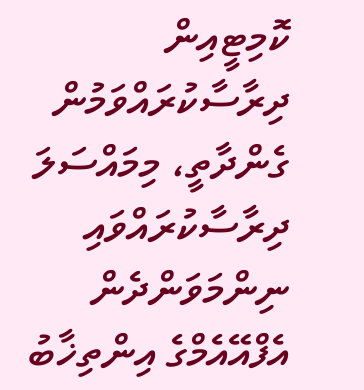ކޮމިޓީއިން ދިރާސާކުރައްވަމުން ގެންދާތީ، މިމައްސަލަ ދިރާސާކުރައްވައި ނިންމަވަންދެން އެފްއޭއެމްގެ އިންތިޚާބު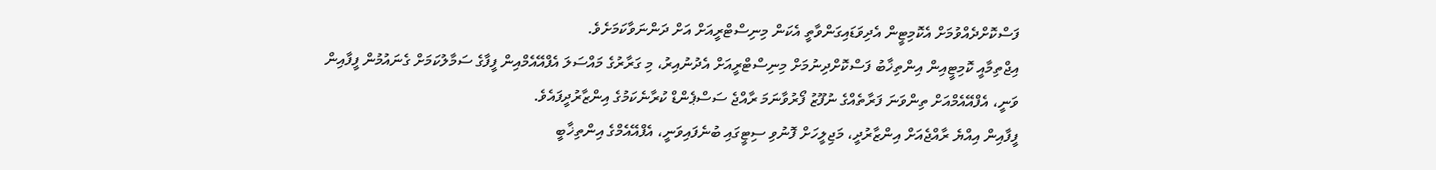ފަސްކޮށްދެއްވުމަށް އެކޮމިޓީން އެދިވަޑައިގަންވާތީ އެކަން މިނިސްޓްރީއަށް އަށް ދަންނަވާކަމަށެވެ.
އިޖްތިމާއީ ކޮމިޓީއިން އިންތިޚާބު ފަސްކޮށްދިނުމަށް މިނިސްޓްރީއަށް އެދުނުއިރު، މި ގަރާރުގެ މައްސަލަ އެފްއޭއެމްއިން ފީފާގެ ސަމާލުކަމަށް ގެނައުމުން ފީފާއިން ވަނީ، އެފްއޭއެމްއަށް ތިންވަނަ ފަރާތެއްގެ ނުފޫޒު ފޯރުވާނަމަ ރާއްޖެ ސަސްޕެންޑް ކުރާނެކަމުގެ އިންޒާރުދީފައެވެ.
ފީފާއިން އިއްޔެ ރާއްޖެއަށް އިންޒާރުދީ، މަޖިލީހަށް ފޮނުވި ސިޓީގައި ބުނެފައިވަނީ، އެފްއޭއެމްގެ އިންތިޚާބީ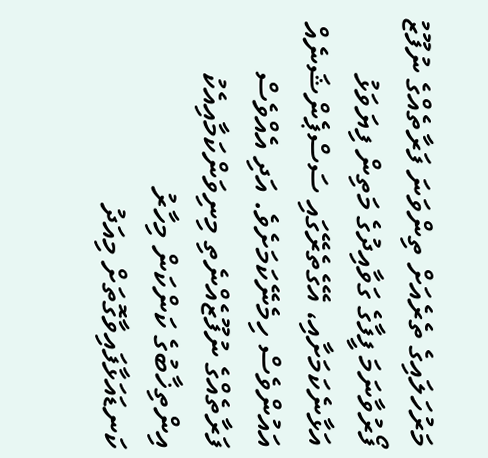މަރުހަލައިގެ ތެރެއަށް ތިންވަނަ ފަރާތެއްގެ ނުފޫޒު ފޯރުވާނަމަ ފީފާގެ ގަވާއިދުގެ މަތިން ފިޔަވަޅު އަޅާނެކަމަށާއި، އޭގެތެރޭގައި ސަސްޕެންޝަނެއް އައުންވެސް ހިމެނޭކަމަށެވެ. އަދި އެއްވެސް ފަރާތެއްގެ ނުފޫޒެއްނެތި މިނިވަންކަމާއިއެކު އިންތިޚާބުގެ ކަންކަން މިހާރު ކަނޑައަޅާފައިވާގޮތަށް މިއަދު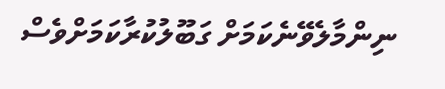ނިންމާލެވޭނެކަމަށް ގަބޫލުކުރާކަމަށްވެސް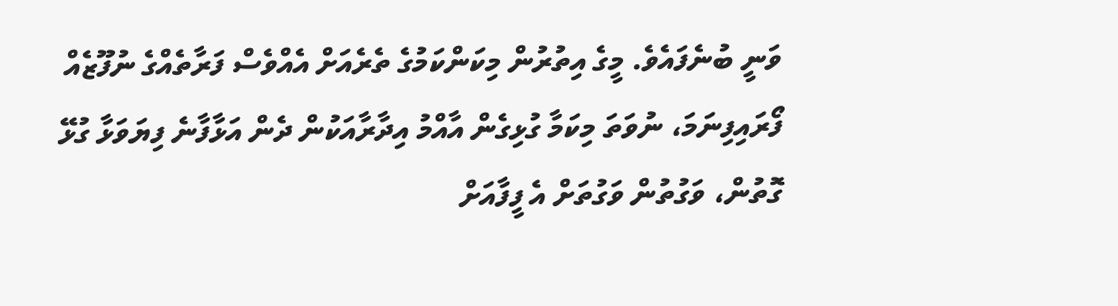ވަނީ ބުނެފައެވެ. މީގެ އިތުރުން މިކަންކަމުގެ ތެރެއަށް އެއްވެސް ފަރާތެއްގެ ނުފޫޒެއް ފޯރައިފިނަމަ، ނުވަތަ މިކަމާ ގުޅިގެން އާއްމު އިދާރާއަކުން ދެން އަޅާފާނެ ފިޔަވަޅާ ގުޅޭ ގޮތުން، ވަގުތުން ވަގުތަށް އެ ފީފާއަށް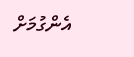އެންގުމަށް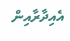އެއިދާރާއިން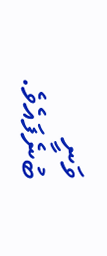ވަނީ ބުނެފައެވެ.